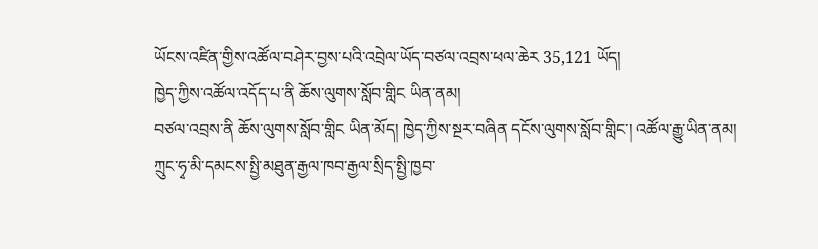ཡོངས་འཛིན་གྱིས་འཚོལ་བཤེར་བྱས་པའི་འབྲེལ་ཡོད་བཙལ་འབྲས་ཕལ་ཆེར 35,121 ཡོད།
ཁྱེད་ཀྱིས་འཚོལ་འདོད་པ་ནི ཆོས་ལུགས་སློབ་གླིང ཡིན་ནམ།
བཙལ་འབྲས་ནི ཆོས་ལུགས་སློབ་གླིང ཡིན་མོད། ཁྱེད་ཀྱིས་སྔར་བཞིན དངོས་ལུགས་སློབ་གླིང་། འཚོལ་རྒྱུ་ཡིན་ནམ།
ཀྲུང་ཧྭ་མི་དམངས་སྤྱི་མཐུན་རྒྱལ་ཁབ་རྒྱལ་སྲིད་སྤྱི་ཁྱབ་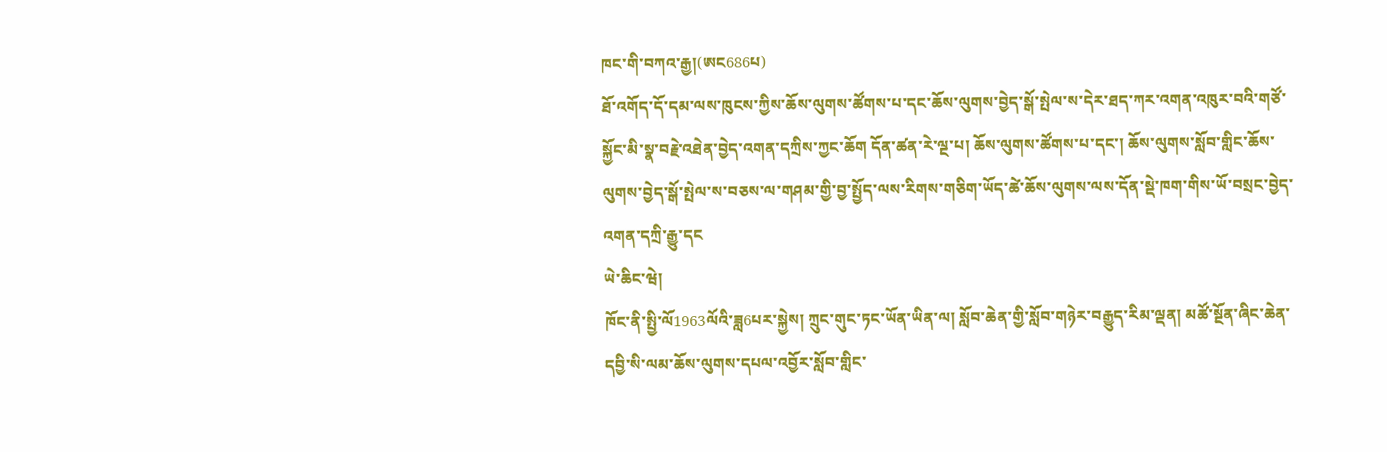ཁང་གི་བཀའ་རྒྱ།(ཨང686པ)
ཐོ་འགོད་དོ་དམ་ལས་ཁུངས་ཀྱིས་ཆོས་ལུགས་ཚོགས་པ་དང་ཆོས་ལུགས་བྱེད་སྒོ་སྤེལ་ས་དེར་ཐད་ཀར་འགན་འཁུར་བའི་གཙོ་སྐྱོང་མི་སྣ་བརྗེ་འཐེན་བྱེད་འགན་དཀྲིས་ཀྱང་ཆོག དོན་ཚན་རེ་ལྔ་པ། ཆོས་ལུགས་ཚོགས་པ་དང་། ཆོས་ལུགས་སློབ་གླིང་ཆོས་ལུགས་བྱེད་སྒོ་སྤེལ་ས་བཅས་ལ་གཤམ་གྱི་བྱ་སྤྱོད་ལས་རིགས་གཅིག་ཡོད་ཚེ་ཆོས་ལུགས་ལས་དོན་སྡེ་ཁག་གིས་ཡོ་བསྲང་བྱེད་འགན་དཀྲི་རྒྱུ་དང
ཡེ་ཆིང་ཝེ།
ཁོང་ནི་སྤྱི་ལོ1963ལོའི་ཟླ6པར་སྐྱེས། ཀྲུང་གུང་ཏང་ཡོན་ཡིན་ལ། སློབ་ཆེན་གྱི་སློབ་གཉེར་བརྒྱུད་རིམ་ལྡན། མཚོ་སྔོན་ཞིང་ཆེན་དབྱི་སི་ལམ་ཆོས་ལུགས་དཔལ་འབྱོར་སློབ་གླིང་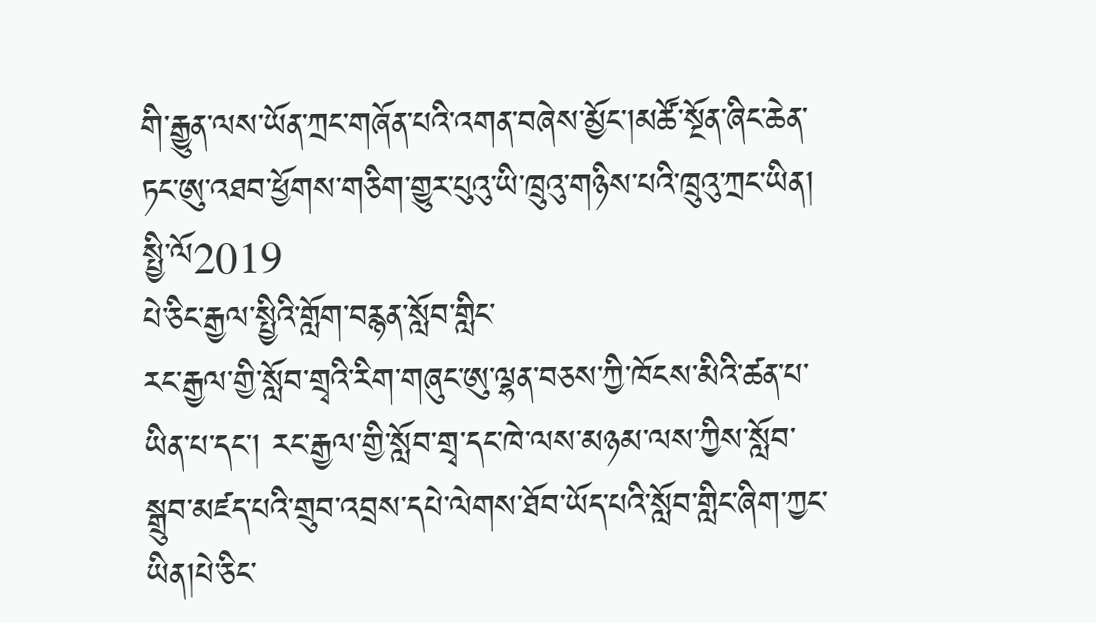གི་རྒྱུན་ལས་ཡོན་ཀྲང་གཞོན་པའི་འགན་བཞེས་མྱོང་།མཚོ་སྔོན་ཞིང་ཆེན་ཏང་ཨུ་འཐབ་ཕྱོགས་གཅིག་གྱུར་པུའུ་ཡི་ཁྲུའུ་གཉིས་པའི་ཁྲུའུ་ཀྲང་ཡིན། སྤྱི་ལོ2019
པེ་ཅིང་རྒྱལ་སྤྱིའི་གློག་བརྙན་སློབ་གླིང་
རང་རྒྱལ་གྱི་སློབ་གྲྭའི་རིག་གཞུང་ཨུ་ལྷན་བཅས་ཀྱི་ཁོངས་མིའི་ཚན་པ་ཡིན་པ་དང་། རང་རྒྱལ་གྱི་སློབ་གྲྭ་དང་ཁེ་ལས་མཉམ་ལས་ཀྱིས་སློབ་སྒྲུབ་མཛད་པའི་གྲུབ་འབྲས་དཔེ་ལེགས་ཐོབ་ཡོད་པའི་སློབ་གླིང་ཞིག་ཀྱང་ཡིན།པེ་ཅིང་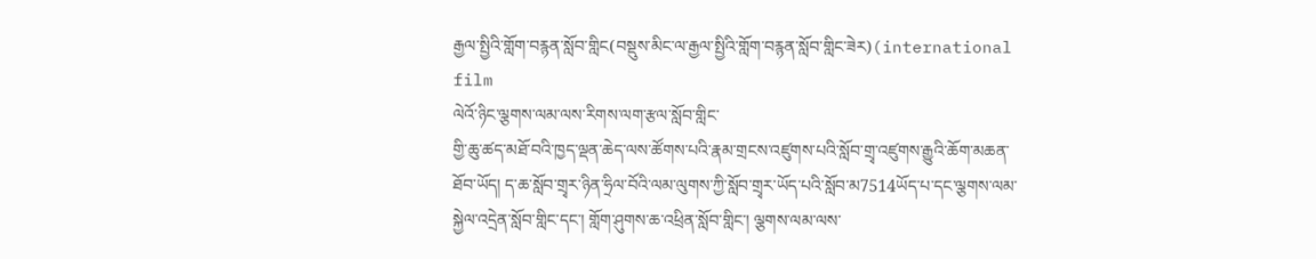རྒྱལ་སྤྱིའི་གློག་བརྙན་སློབ་གླིང(བསྡུས་མིང་ལ་རྒྱལ་སྤྱིའི་གློག་བརྙན་སློབ་གླིང་ཟེར)(international film
ལེའོ་ཉིང་ལྕགས་ལམ་ལས་རིགས་ལག་རྩལ་སློབ་གླིང་
གྱི་ཆུ་ཚད་མཐོ་བའི་ཁྱད་ལྡན་ཆེད་ལས་ཚོགས་པའི་རྣམ་གྲངས་འཛུགས་པའི་སློབ་གྲྭ་འཛུགས་རྒྱུའི་ཆོག་མཆན་ཐོབ་ཡོད། ད་ཆ་སློབ་གྲྭར་ཉིན་ཧྲིལ་བོའི་ལམ་ལུགས་ཀྱི་སློབ་གྲྭར་ཡོད་པའི་སློབ་མ7514ཡོད་པ་དང་ལྕགས་ལམ་སྐྱེལ་འདྲེན་སློབ་གླིང་དང་། གློག་ཤུགས་ཆ་འཕྲིན་སློབ་གླིང་། ལྕགས་ལམ་ལས་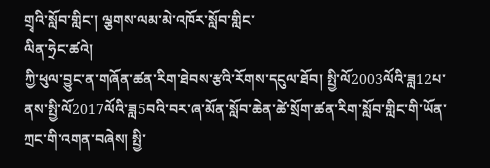གྲྭའི་སློབ་གླིང་། ལྕགས་ལམ་མེ་འཁོར་སློབ་གླིང་
ལིན་ཧྲེང་ཚའེ།
ཀྱི་ཕུལ་བྱུང་ན་གཞོན་ཚན་རིག་ཐེབས་རྩའི་རོགས་དངུལ་ཐོབ། སྤྱི་ལོ2003ལོའི་ཟླ12པ་ནས་སྤྱི་ལོ2017ལོའི་ཟླ5བའི་བར་ཞ་མོན་སློབ་ཆེན་ཚེ་སྲོག་ཚན་རིག་སློབ་གླིང་གི་ཡོན་ཀྲང་གི་འགན་བཞེས། སྤྱི་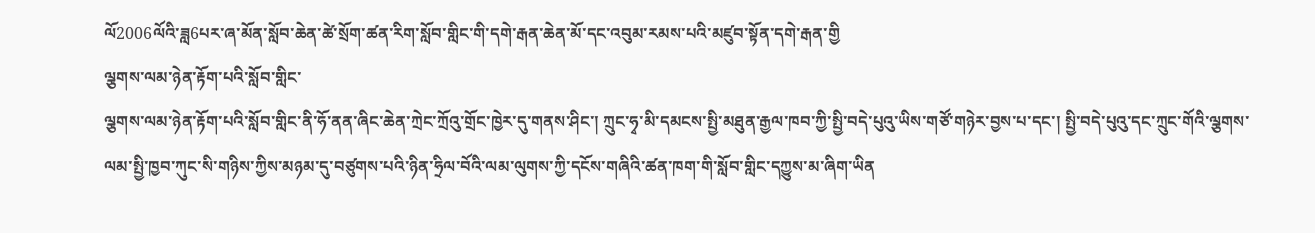ལོ2006ལོའི་ཟླ6པར་ཞ་མོན་སློབ་ཆེན་ཚེ་སྲོག་ཚན་རིག་སློབ་གླིང་གི་དགེ་རྒན་ཆེན་མོ་དང་འབུམ་རམས་པའི་མཛུབ་སྟོན་དགེ་རྒན་གྱི
ལྕགས་ལམ་ཉེན་རྟོག་པའི་སློབ་གླིང་
ལྕགས་ལམ་ཉེན་རྟོག་པའི་སློབ་གླིང་ནི་ཧོ་ནན་ཞིང་ཆེན་ཀྲེང་ཀྲོའུ་གྲོང་ཁྱེར་དུ་གནས་ཤིང་། ཀྲུང་ཧྭ་མི་དམངས་སྤྱི་མཐུན་རྒྱལ་ཁབ་ཀྱི་སྤྱི་བདེ་པུའུ་ཡིས་གཙོ་གཉེར་བྱས་པ་དང་། སྤྱི་བདེ་པུའུ་དང་ཀྲུང་གོའི་ལྕགས་ལམ་སྤྱི་ཁྱབ་ཀུང་སི་གཉིས་ཀྱིས་མཉམ་དུ་བཙུགས་པའི་ཉིན་ཧྲིལ་བོའི་ལམ་ལུགས་ཀྱི་དངོས་གཞིའི་ཚན་ཁག་གི་སློབ་གླིང་དཀྱུས་མ་ཞིག་ཡིན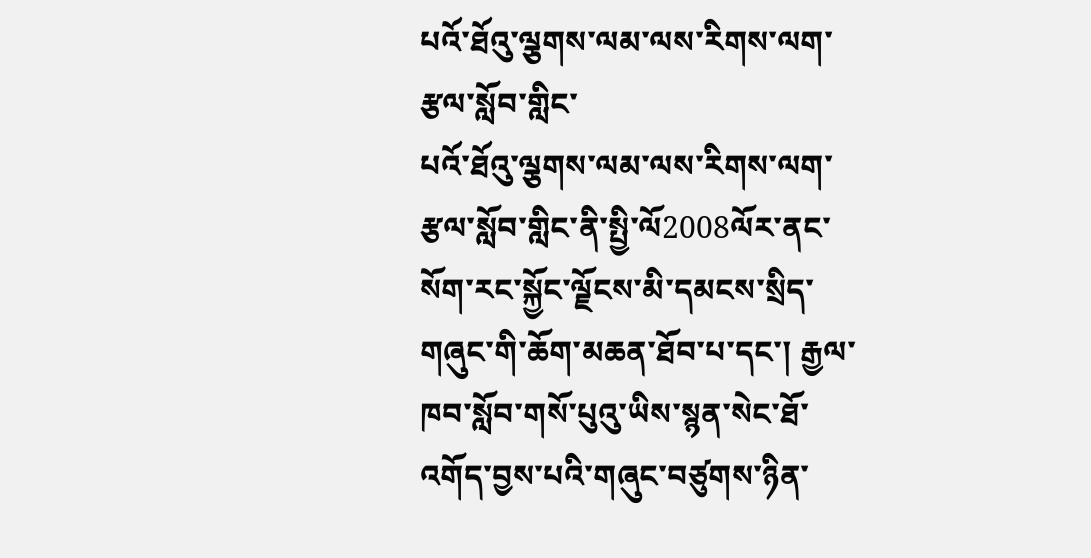པའོ་ཐོའུ་ལྕགས་ལམ་ལས་རིགས་ལག་རྩལ་སློབ་གླིང་
པའོ་ཐོའུ་ལྕགས་ལམ་ལས་རིགས་ལག་རྩལ་སློབ་གླིང་ནི་སྤྱི་ལོ2008ལོར་ནང་སོག་རང་སྐྱོང་ལྗོངས་མི་དམངས་སྲིད་གཞུང་གི་ཆོག་མཆན་ཐོབ་པ་དང་། རྒྱལ་ཁབ་སློབ་གསོ་པུའུ་ཡིས་སྙན་སེང་ཐོ་འགོད་བྱས་པའི་གཞུང་བཙུགས་ཉིན་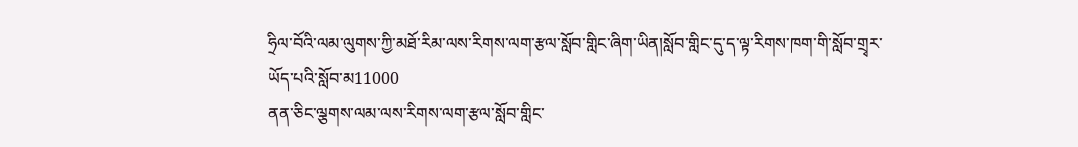ཧྲིལ་བོའི་ལམ་ལུགས་ཀྱི་མཐོ་རིམ་ལས་རིགས་ལག་རྩལ་སློབ་གླིང་ཞིག་ཡིན།སློབ་གླིང་དུ་ད་ལྟ་རིགས་ཁག་གི་སློབ་གྲྭར་ཡོད་པའི་སློབ་མ11000
ནན་ཅིང་ལྕགས་ལམ་ལས་རིགས་ལག་རྩལ་སློབ་གླིང་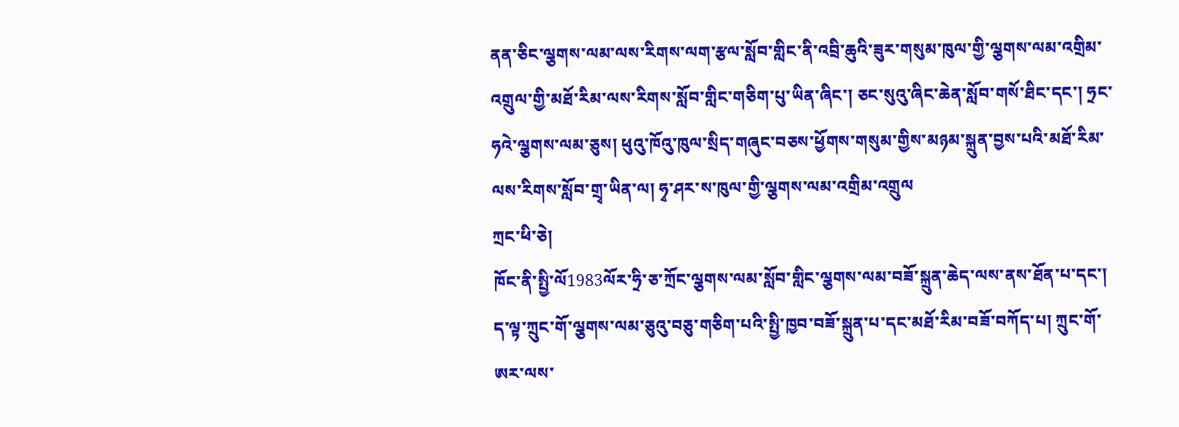ནན་ཅིང་ལྕགས་ལམ་ལས་རིགས་ལག་རྩལ་སློབ་གླིང་ནི་འབྲི་ཆུའི་ཟུར་གསུམ་ཁུལ་གྱི་ལྕགས་ལམ་འགྲིམ་འགྲུལ་གྱི་མཐོ་རིམ་ལས་རིགས་སློབ་གླིང་གཅིག་པུ་ཡིན་ཞིང་། ཅང་སུའུ་ཞིང་ཆེན་སློབ་གསོ་ཐིང་དང་། ཧྲང་ཧའེ་ལྕགས་ལམ་ཅུས། ཕུའུ་ཁོའུ་ཁུལ་སྲིད་གཞུང་བཅས་ཕྱོགས་གསུམ་གྱིས་མཉམ་སྐྲུན་བྱས་པའི་མཐོ་རིམ་ལས་རིགས་སློབ་གྲྭ་ཡིན་ལ། ཧྭ་ཤར་ས་ཁུལ་གྱི་ལྕགས་ལམ་འགྲིམ་འགྲུལ
ཀྲང་ཕི་ཅེ།
ཁོང་ནི་སྤྱི་ལོ1983ལོར་ཧྲི་ཅ་ཀྲོང་ལྕགས་ལམ་སློབ་གླིང་ལྕགས་ལམ་བཟོ་སྐྲུན་ཆེད་ལས་ནས་ཐོན་པ་དང་། ད་ལྟ་ཀྲུང་གོ་ལྕགས་ལམ་ཅུའུ་བཅུ་གཅིག་པའི་སྤྱི་ཁྱབ་བཟོ་སྐྲུན་པ་དང་མཐོ་རིམ་བཟོ་བཀོད་པ། ཀྲུང་གོ་ཨར་ལས་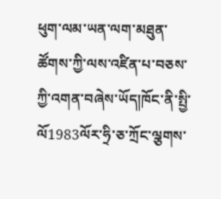ཕུག་ལམ་ཡན་ལག་མཐུན་ཚོགས་ཀྱི་ལས་འཛིན་པ་བཅས་ཀྱི་འགན་བཞེས་ཡོད།ཁོང་ནི་སྤྱི་ལོ1983ལོར་ཧྲི་ཅ་ཀྲོང་ལྕགས་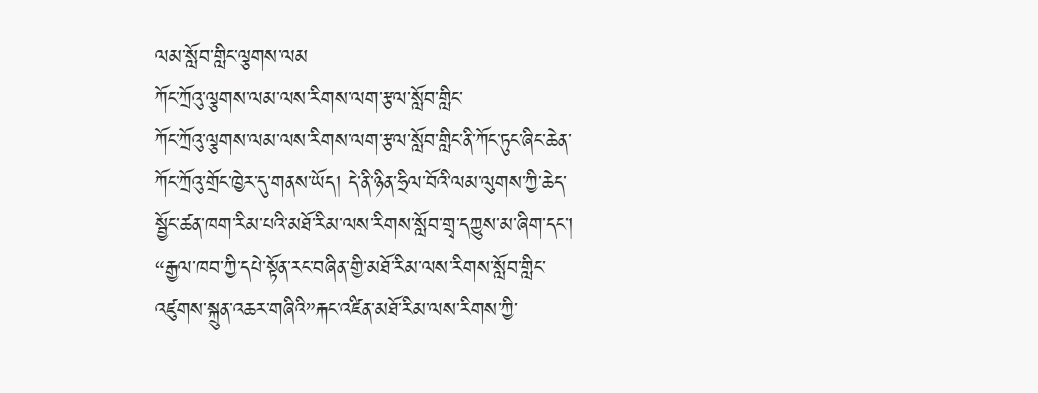ལམ་སློབ་གླིང་ལྕགས་ལམ
ཀོང་ཀྲོའུ་ལྕགས་ལམ་ལས་རིགས་ལག་རྩལ་སློབ་གླིང་
ཀོང་ཀྲོའུ་ལྕགས་ལམ་ལས་རིགས་ལག་རྩལ་སློབ་གླིང་ནི་ཀོང་ཏུང་ཞིང་ཆེན་ཀོང་ཀྲོའུ་གྲོང་ཁྱེར་དུ་གནས་ཡོད། དེ་ནི་ཉིན་ཧྲིལ་བོའི་ལམ་ལུགས་ཀྱི་ཆེད་སྦྱོང་ཚན་ཁག་རིམ་པའི་མཐོ་རིམ་ལས་རིགས་སློབ་གྲྭ་དཀྱུས་མ་ཞིག་དང་། “རྒྱལ་ཁབ་ཀྱི་དཔེ་སྟོན་རང་བཞིན་གྱི་མཐོ་རིམ་ལས་རིགས་སློབ་གླིང་འཛུགས་སྐྲུན་འཆར་གཞིའི”རྐང་འཛིན་མཐོ་རིམ་ལས་རིགས་ཀྱི་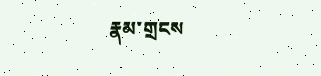རྣམ་གྲངས